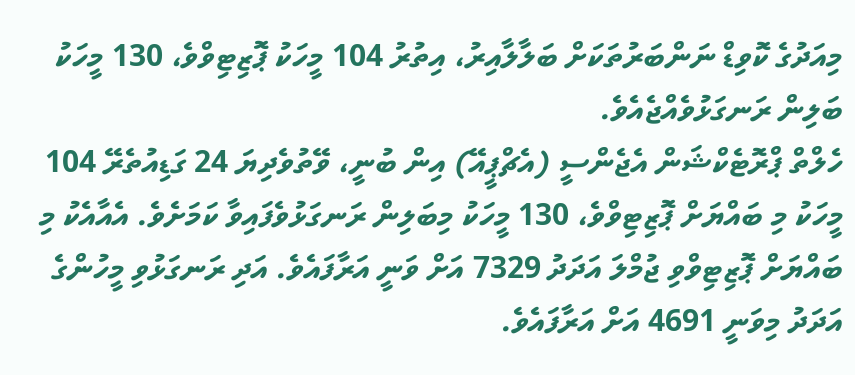މިއަދުގެ ކޮވިޑް ނަންބަރުތަކަށް ބަލާލާއިރު، އިތުރު 104 މީހަކު ޕޮޒިޓިވްވެ، 130 މީހަކު ބަލިން ރަނގަޅުވެއްޖެއެވެ.
ހެލްތް ޕްރޮޓެކްޝަން އެޖެންސީ (އެޗްޕީއޭ) އިން ބުނީ، ވޭތުވެދިޔަ 24 ގަޑިއުތެރޭ 104 މީހަކު މި ބައްޔަށް ޕޮޒިޓިވްވެ، 130 މީހަކު މިބަލިން ރަނގަޅުވެފައިވާ ކަމަށެވެ. އެއާއެކު މި ބައްޔަށް ޕޮޒިޓިވްވި ޖުމްލަ އަދަދު 7329 އަށް ވަނީ އަރާފައެވެ. އަދި ރަނގަޅުވި މީހުންގެ އަދަދު މިވަނީ 4691 އަށް އަރާފައެވެ.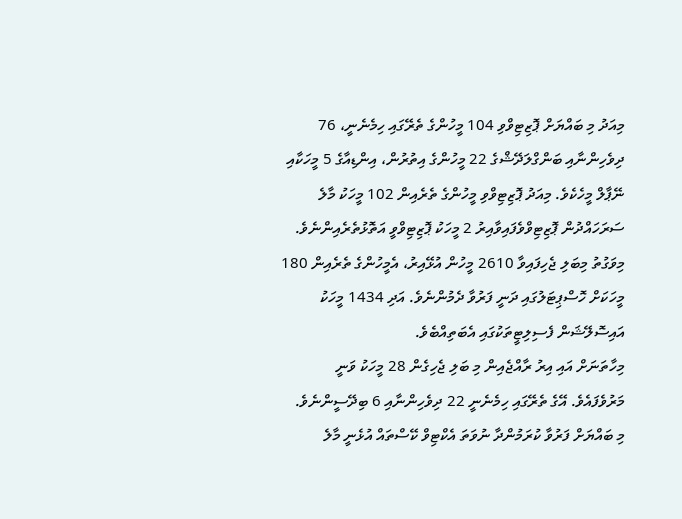މިއަދު މި ބައްޔަށް ޕޮޒިޓިވްވި 104 މީހުންގެ ތެރޭގައި ހިމެނެނީ، 76 ދިވެހިންނާއި ބަންގްލަދޭޝްގެ 22 މީހުންގެ އިތުރުން، އިންޑިއާގެ 5 މީހަކާއި ނޭޕާލް މީހެކެވެ. މިއަދު ޕޮޒިޓިވްވި މީހުންގެ ތެރެއިން 102 މީހަކު މާލެ ސަރަހައްދުން ޕޮޒިޓިވްވެފައިވާއިރު 2 މީހަކު ޕޮޒިޓިވްވީ އަތޮޅުތެރެއިންނެވެ.
މިވަގުތު މިބަލި ޖެހިފައިވާ 2610 މީހުން އުޅޭއިރު، އެމީހުންގެ ތެރެއިން 180 މީހަކަށް ހޮސްޕިޓަލުގައި ދަނީ ފަރުވާ ދެމުންނެވެ. އަދި 1434 މީހަކު އައިސޮލޭޝަން ފެސިލިޓީތަކުގައި އެބަތިއްބެވެ.
މިހާތަނަށް އައި އިރު ރާއްޖެއިން މި ބަލި ޖެހިގެން 28 މީހަކު ވަނީ މަރުވެފައެވެ. އޭގެ ތެރޭގައި ހިމެނެނީ 22 ދިވެހިންނާއި 6 ބިދޭސީންނެވެ.
މި ބައްޔަށް ފަރުވާ ކުރަމުންދާ ނުވަތަ އެކްޓިވް ކޭސްތައް އުޅެނީ މާލެ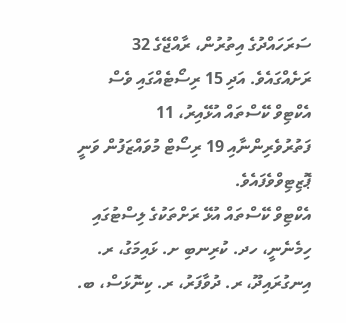ސަރަހައްދުގެ އިތުރުން، ރާއްޖޭގެ 32 ރަށެއްގައެވެ. އަދި 15 ރިސޯޓެއްގައި ވެސް އެކްޓިވް ކޭސްތައް އުޅޭއިރު، 11 ފަތުރުވެރިންނާއި 19 ރިސޯޓް މުވައްޒަފުން ވަނީ ޕޮޒިޓިވްވެފައެވެ.
އެކްޓިވް ކޭސްތައް އުޅޭ ރަށްތަކުގެ ލިސްޓުގައި ހިމެނެނީ، ހދ. ކުރިނބި ށ. ޅައިމަގު، ރ. އިނގުރައިދޫ، ރ. ދުވާފަރު، ރ. ކިނޮޅަސް، ބ.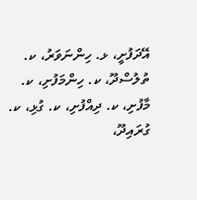އޭދަފުށީ، ޅ. ހިންނަވަރު، ކ. ތުލުސްދޫ، ކ. ހިންމަފުށި، ކ. މާފުށި، ކ. ދިއްފުށި، ކ. ގުޅި، ކ. ގުރައިދޫ،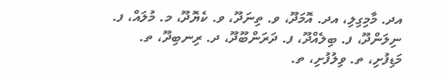އދ. މާމިގިލި، އދ. އޮމަދޫ، ވ. ތިނަދޫ، ވ. ކެޔޮދޫ، މ. މުލައް، ފ. ނިލަންދޫ، ފ. ބިލެއްދޫ، ފ. ދަރަންބޫދޫ، ދ. ރިނބިދޫ، ތ. މަޑިފުށި، ތ. ވިލުފުށި، ތ.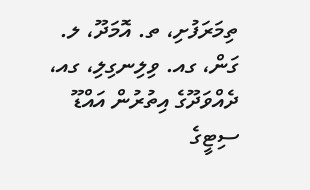ތިމަރަފުށި، ތ. އޮމަދޫ، ލ. ގަން، ގއ. ވިލިނގިލި، ގއ، ދެއްވަދޫގެ އިތުރުން އައްޑޫ ސިޓީގެ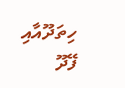ހިތަދޫއާއި ފޭދޫ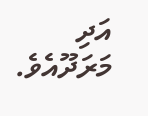އަދި މަރަދޫއެވެ.